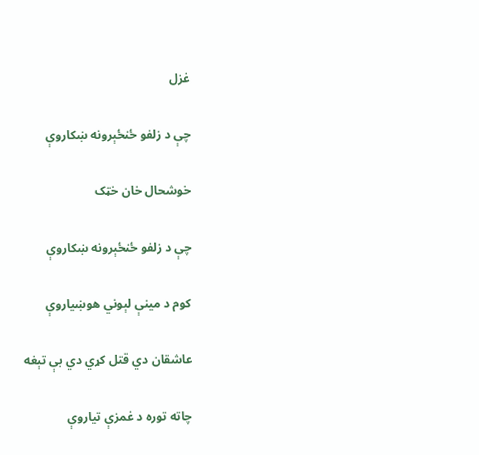غزل

چې د زلفو ځنځېرونه ښکاروې

خوشحال خان خټک

چې د زلفو ځنځېرونه ښکاروې

کوم د مینې لېوني هوښياروې

عاشقان دي قتل کړي دي بې تېغه

چاته توره د غمزې تیاروې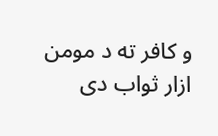و کافر ته د مومن ازار ثواب دی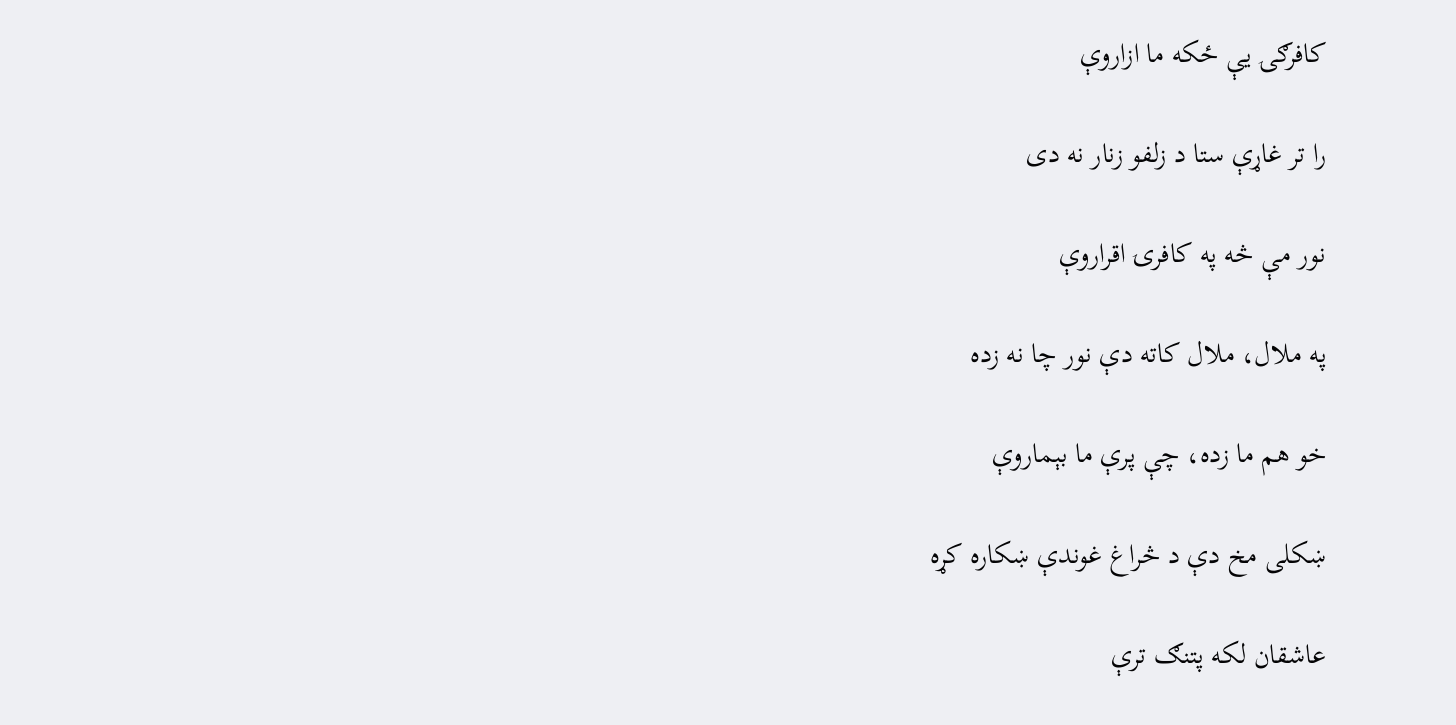کافرګۍ یې ځکه ما ازاروې

را تر غاړې ستا د زلفو زنار نه دی

نور مې څه په کافرۍ اقراروې

په ملال، ملال کاته دې نور چا نه زده

خو هم ما زده، چې پرې ما بېماروې

ښکلی مخ دې د څراغ غوندې ښکاره کړه

عاشقان لکه پتنګ ترې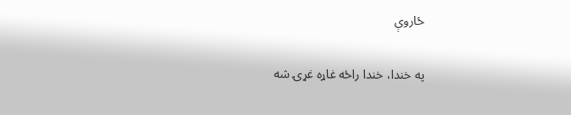ځاروې

په خندا، خندا راځه غاړه غړۍ شه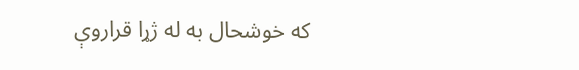که خوشحال به له ژړا قراروې